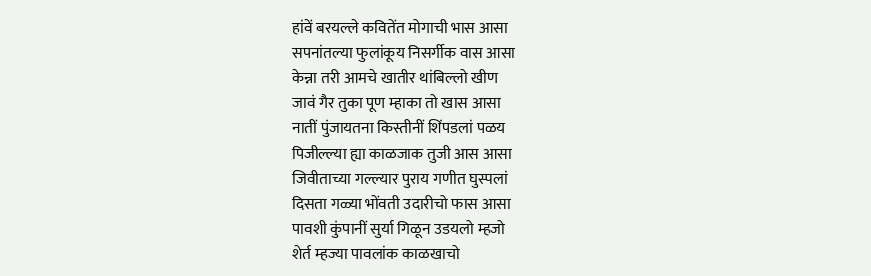हांवें बरयल्ले कवितेंत मोगाची भास आसा
सपनांतल्या फुलांकूय निसर्गीक वास आसा
केन्ना तरी आमचे खातीर थांबिल्लो खीण
जावं गैर तुका पूण म्हाका तो खास आसा
नातीं पुंजायतना किस्तीनीं शिंपडलां पळय
पिजील्ल्या ह्या काळजाक तुजी आस आसा
जिवीताच्या गल्ल्यार पुराय गणीत घुस्पलां
दिसता गळ्या भोंवती उदारीचो फास आसा
पावशी कुंपानीं सुर्या गिळून उडयलो म्हजो
शेर्त म्हज्या पावलांक काळखाचो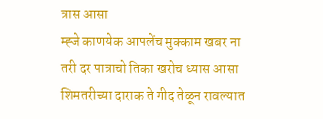त्रास आसा
म्ह्जे काणयेक आपलेंच मुक्काम खबर ना
तरी दर पात्राचो तिका खरोच ध्यास आसा
शिमतरीच्या दाराक ते गीद तेळून रावल्यात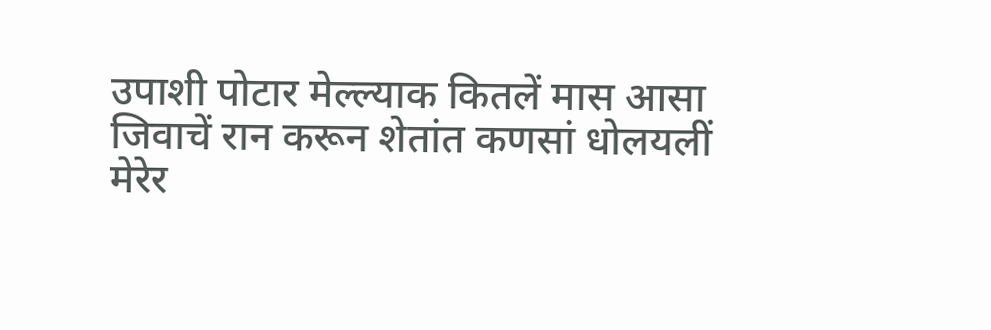उपाशी पोटार मेल्ल्याक कितलें मास आसा
जिवाचें रान करून शेतांत कणसां धोलयलीं
मेरेर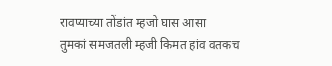रावप्याच्या तोंडांत म्हजो घास आसा
तुमकां समजतली म्हजी किमत हांव वतकच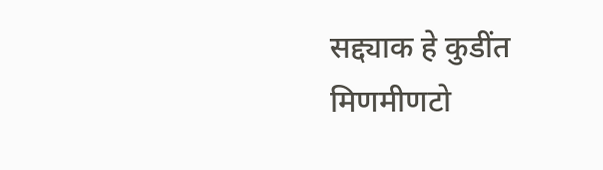सद्द्याक हे कुडींत मिणमीणटो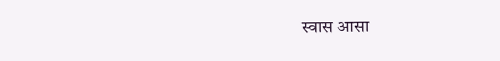स्वास आसा